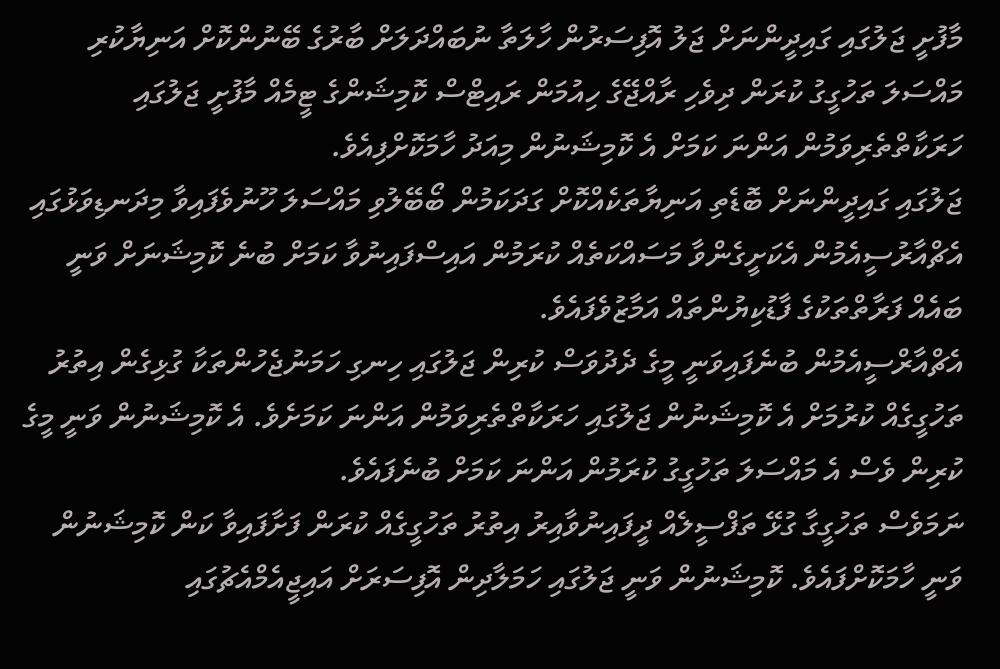މާފުށީ ޖަލުގައި ގައިދީންނަށް ޖަލު އޮފިސަރުން ހާލަތާ ނުބައްދަލަށް ބާރުގެ ބޭނުންކޮށް އަނިޔާކުރި މައްސަލަ ތަހުގީގު ކުރަން ދިވެހި ރާއްޖޭގެ ހިއުމަން ރައިޓްސް ކޮމިޝަންގެ ޓީމެއް މާފުށީ ޖަލުގައި ހަރަކާތްތެރިވަމުން އަންނަ ކަމަށް އެ ކޮމިޝަނުން މިއަދު ހާމަކޮށްފިއެވެ.
ޖަލުގައި ގައިދީންނަށް ބޮޑެތި އަނިޔާތަކެއްކޮށް ގަދަކަމުން ބޯބޭލުވި މައްސަލަ ހޫނުވެފައިވާ މިދަނޑިވަޅުގައި އެޗްއާރުސީއެމުން އެކަށީގެންވާ މަސައްކަތެއް ކުރަމުން އައިސްފައިނުވާ ކަމަށް ބުނެ ކޮމިޝަނަށް ވަނީ ބައެއް ފަރާތްތަކުގެ ފާޑުކިޔުންތައް އަމާޒުވެފައެވެ.
އެޗްއާރްސީއެމުން ބުނެފައިވަނީ މީގެ ދެދުވަސް ކުރިން ޖަލުގައި ހިނގި ހަމަނުޖެހުންތަކާ ގުޅިގެން އިތުރު ތަހުގީގެއް ކުރުމަށް އެ ކޮމިޝަނުން ޖަލުގައި ހަރަކާތްތެރިވަމުން އަންނަ ކަމަށެވެ. އެ ކޮމިޝަނުން ވަނީ މީގެ ކުރިން ވެސް އެ މައްސަލަ ތަހުގީގު ކުރަމުން އަންނަ ކަމަށް ބުނެފައެވެ.
ނަމަވެސް ތަހުގީގާ ގުޅޭ ތަފްސީލެއް ދީފައިނުވާއިރު އިތުރު ތަހުގީގެއް ކުރަން ފަށާފައިވާ ކަން ކޮމިޝަނުން ވަނީ ހާމަކޮށްފައެވެ. ކޮމިޝަނުން ވަނީ ޖަލުގައި ހަމަލާދިން އޮފިސަރަށް އައިޖީއެމްއެޗުގައި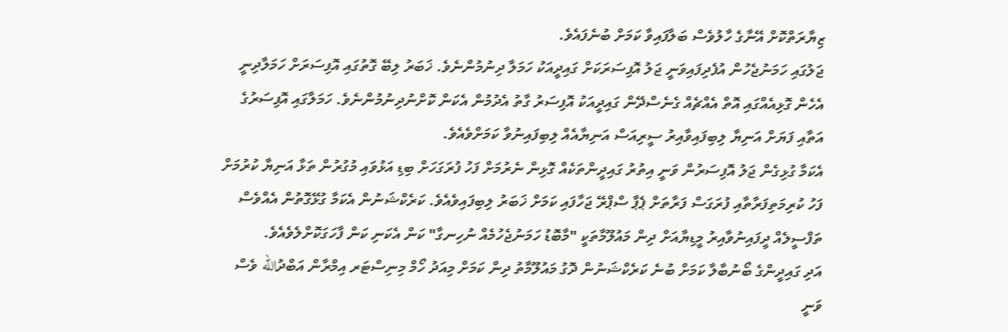ޒިޔާރަތްކޮށް އޭނާގެ ހާލުވެސް ބަލާފައިވާ ކަމަށް ބުނެފައެވެ.
ޖަލުގައި ހަމަނުޖެހުން އުފެދިފައިވަނީ ޖަލު އޮފިސަރަކަށް ގައިދީއަކު ހަމަލާ ދިނުމުންނެވެ. ޚަބަރު ލިބޭ ގޮތުގައި އޮފިސަރަށް ހަމަލާދިނީ އެހެން ގޮޅިއެއްގައި އޮތް އެއްޗެއް ގެނެސްދޭން ގައިދީއަކު އޮފިސަރު ގާތު އެދުމުން އެކަން ކޮށްނުދިނުމުންނެވެ. ހަމަލާގައި އޮފިސަރުގެ އަތާއި ފަޔަށް އަނިޔާ ލިބިފައިވާއިރު ސީރިއަސް އަނިޔާއެއް ލިބިފައިނުވާ ކަމަށްވެއެވެ.
އެކަމާ ގުޅިގެން ޖަލު އޮފިސަރުން ވަނީ އިތުރު ގައިދީންތަކެއް ގޮޅިން ނެރުމަށް ފަހު ފުރަގަހަށް ބިޑި އަޅުވައި މުގުރުން ތަޅާ އަނިޔާ ކުރުމަށް ފަހު ކުރިމަތިފަރާތާއި ފުރަގަސް ފަރާތަށް ޕެޕާ ސްޕްރޭ ޖަހާފައި ކަމަށް ޚަބަރު ލިބިފައިވެއެވެ. ކަރެކްޝަނުން އެކަމާ ގުޅޭގޮތުން އެއްވެސް ތަފްސީލެއް ދީފައިނުވާއިރު މީޑިޔާއަށް ދިން މައުލޫމާތަކީ "މާބޮޑު ހަމަނުޖެހުމެއް ނުހިނގާ" ކަން އެކަނި ކަން ފާހަގަކޮށްލެވެއެވެ.
އަދި ގައިދީންގެ ބޯނުބާލާ ކަމަށް ބުނެ ކަރެކްޝަނުން ދޮގު މައުލޫމާތު ދިން ކަމަށް މިއަދު ހޯމް މިނިސްޓަރ އިމްރާން އަބްދުالله ވެސް ވަނީ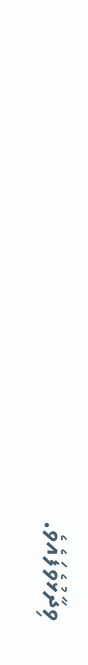ވިދާޅުވެފައެވެ.